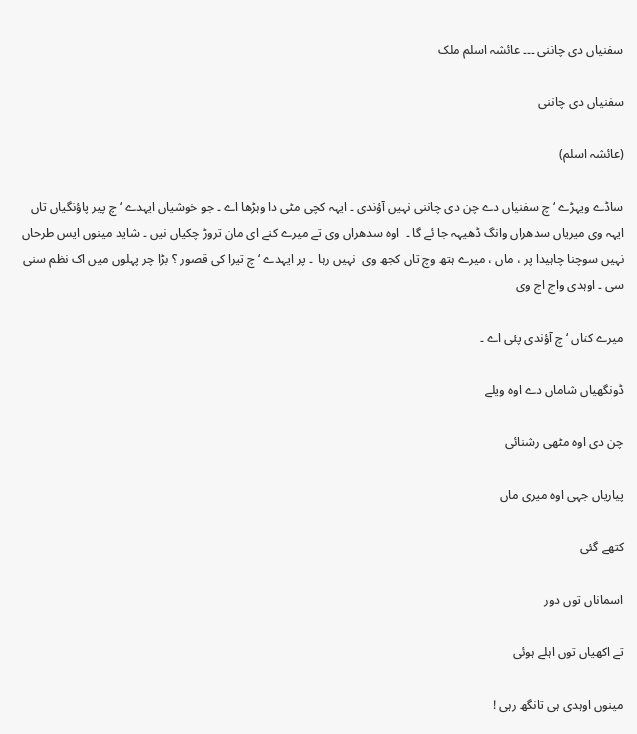سفنیاں دی چاننی ۔۔۔ عائشہ اسلم ملک

سفنیاں دی چاننی

(عائشہ اسلم)

ساڈے ویہڑے ‘چ سفنیاں دے چن دی چاننی نہیں آؤندی ۔ ایہہ کچی مٹی دا وہڑھا اے ۔ جو خوشیاں ایہدے ‘چ پیر پاؤنگیاں تاں ایہہ وی میریاں سدھراں وانگ ڈھیہہ جا ئے گا ۔  اوہ سدھراں وی تے میرے کنے ای مان تروڑ چکیاں نیں ۔ شاید مینوں ایس طرحاں نہیں سوچنا چاہیدا پر ، ماں ، میرے ہتھ وچ تاں کجھ وی  نہیں رہا  ۔ پر ایہدے ‘چ تیرا کی قصور ؟ بڑا چر پہلوں میں اک نظم سنی سی ۔ اوہدی واج اج وی

میرے کناں ‘چ آؤندی پئی اے ۔

ڈونگھیاں شاماں دے اوہ ویلے

چن دی اوہ مٹھی رشنائی

پیاریاں جہی اوہ میری ماں

کتھے گئی

اسماناں توں دور

تے اکھیاں توں اہلے ہوئی

مینوں اوہدی ہی تانگھ رہی !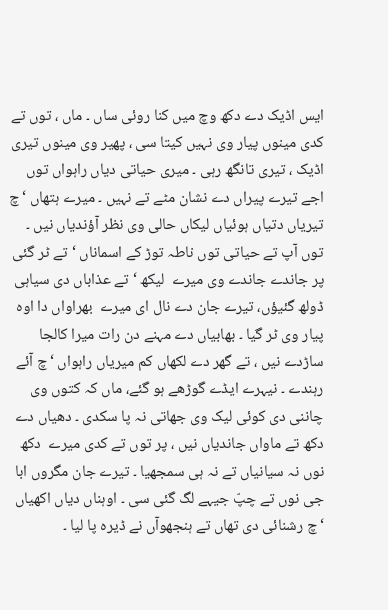ایس اڈیک دے دکھ وچ میں کنا روئی ساں ۔ ماں ، توں تے کدی مینوں پیار وی نہیں کیتا سی ، پھیر وی مینوں تیری اڈیک ، تیری تانگھ رہی ۔ میری حیاتی دیاں راہواں توں اجے تیرے پیراں دے نشان مٹے تے نہیں ۔ میرے ہتھاں ‘چ تیریاں دتیاں ہوئیاں لیکاں حالی وی نظر آؤندیاں نیں ۔ توں آپ تے حیاتی توں ناطہ توڑ کے اسماناں ‘تے ٹر گئی پر جاندے جاندے وی میرے  لیکھ ‘تے عذاباں دی سیاہی ڈولھ گئیؤں، تیرے جان دے نال ای میرے  بھراواں دا اوہ پیار وی ٹر گیا ۔ بھابیاں دے مہنے دن رات میرا کالجا ساڑدے نیں ، تے گھر دے لکھاں کم میریاں راہواں ‘چ آئے رہندے ۔ نیہرے ایڈے گوڑھے ہو گئے، ماں کہ کتوں وی چاننی دی کوئی لیک وی جھاتی نہ پا سکدی ۔ دھیاں دے دکھ تے ماواں جاندیاں نیں ، پر توں تے کدی میرے  دکھ نوں نہ سیانیاں تے نہ ہی سمجھیا ۔ تیرے جان مگروں ابا جی نوں تے چپّ جیہے لگ گئی سی ۔ اوہناں دیاں اکھیاں ‘چ رشنائی دی تھاں تے ہنجھوآں نے ڈیرہ پا لیا ۔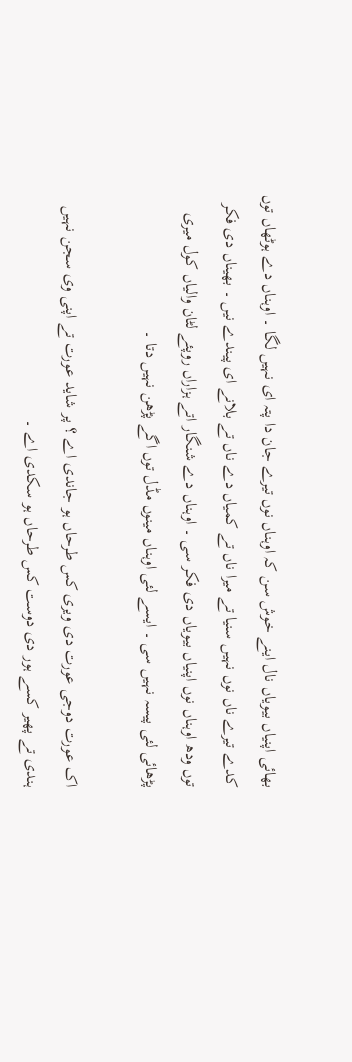بھائی اپنیاں بیویاں نال اینے خوش سن کہ اوہناں نوں تیرے جان دا پتہ ای نہیں لگا ۔ اوہناں دے ہوٹھاں توں کدے تیرے ناں نوں نہیں سنیا تے میرا ناں تے کمیاں دے ناں تے بلانے ای پیندے نیں ۔ بھیناں دی فکر توں ودھ اوہناں نوں اپنیاں بیویاں دی فکر سی ۔ اوہناں دے شنگار اتے ہزاراں روپئے لٹان والیاں کول میری پڑھائی لئی پیسہ نہیں سی ۔ ایسے لئی اوہناں مینوں مڈل توں اگے پڑھن نہیں دتا ۔

اک عورت دوجی عورت دی ویری کس طرحاں ہو جاندی اے ؟ پر شاید عورت تے اپنی وی سجن نہیں ہندی تے پھیر کسے ہور دی دوست کس طرحاں ہو سکدی اے ۔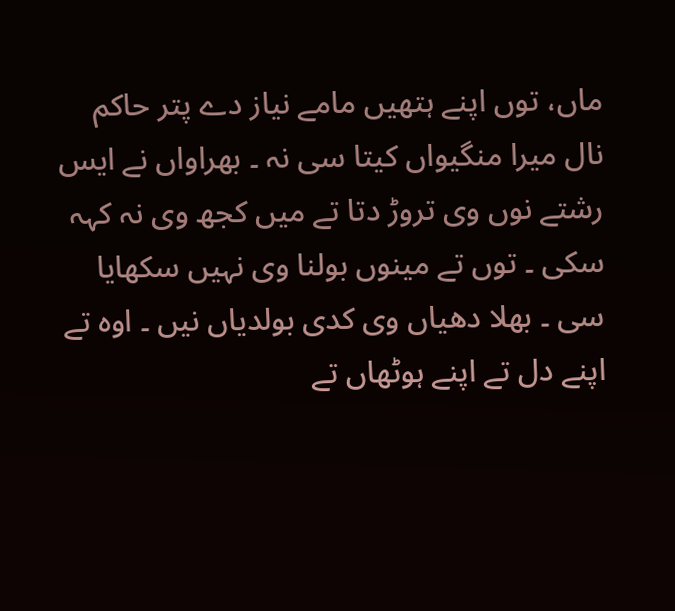ماں، توں اپنے ہتھیں مامے نیاز دے پتر حاکم نال میرا منگیواں کیتا سی نہ ۔ بھراواں نے ایس رشتے نوں وی تروڑ دتا تے میں کجھ وی نہ کہہ سکی ۔ توں تے مینوں بولنا وی نہیں سکھایا سی ۔ بھلا دھیاں وی کدی بولدیاں نیں ۔ اوہ تے اپنے دل تے اپنے ہوٹھاں تے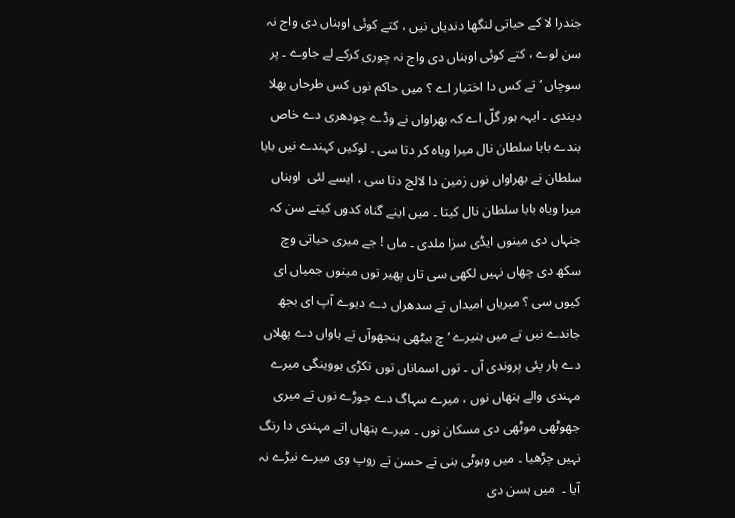جندرا لا کے حیاتی لنگھا دندیاں نیں ، کتے کوئی اوہناں دی واج نہ سن لوے ، کتے کوئی اوہناں دی واج نہ چوری کرکے لے جاوے ۔ پر سوچاں ‘تے کس دا اختیار اے ؟ میں حاکم نوں کس طرحاں بھلا دیندی ۔ ایہہ ہور گلّ اے کہ بھراواں نے وڈے چودھری دے خاص بندے بابا سلطان نال میرا ویاہ کر دتا سی ۔ لوکیں کہندے نیں بابا سلطان نے بھراواں نوں زمین دا لالچ دتا سی ، ایسے لئی  اوہناں میرا ویاہ بابا سلطان نال کیتا ۔ میں اینے گناہ کدوں کیتے سن کہ جنہاں دی مینوں ایڈی سزا ملدی ۔ ماں ! جے میری حیاتی وچ سکھ دی چھاں نہیں لکھی سی تاں پھیر توں مینوں جمیاں ای کیوں سی ؟ میریاں امیداں تے سدھراں دے دیوے آپ ای بجھ جاندے نیں تے میں ہنیرے ‘چ بیٹھی ہنجھوآں تے ہاواں دے پھلاں دے ہار پئی پروندی آں ۔ توں اسماناں توں تکڑی ہووینگی میرے مہندی والے ہتھاں نوں ، میرے سہاگ دے جوڑے نوں تے میری جھوٹھی موٹھی دی مسکان نوں ۔ میرے ہتھاں اتے مہندی دا رنگ نہیں چڑھیا ۔ میں وہوٹی بنی تے حسن تے روپ وی میرے نیڑے نہ آیا ۔  میں ہسن دی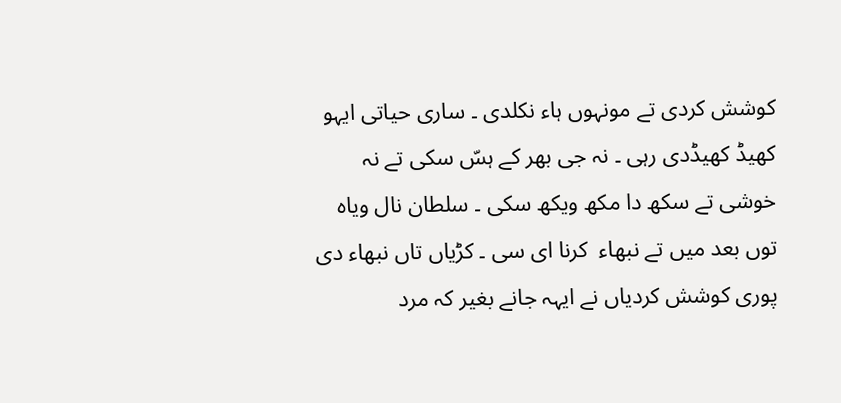کوشش کردی تے مونہوں ہاء نکلدی ۔ ساری حیاتی ایہو کھیڈ کھیڈدی رہی ۔ نہ جی بھر کے ہسّ سکی تے نہ خوشی تے سکھ دا مکھ ویکھ سکی ۔ سلطان نال ویاہ توں بعد میں تے نبھاء  کرنا ای سی ۔ کڑیاں تاں نبھاء دی پوری کوشش کردیاں نے ایہہ جانے بغیر کہ مرد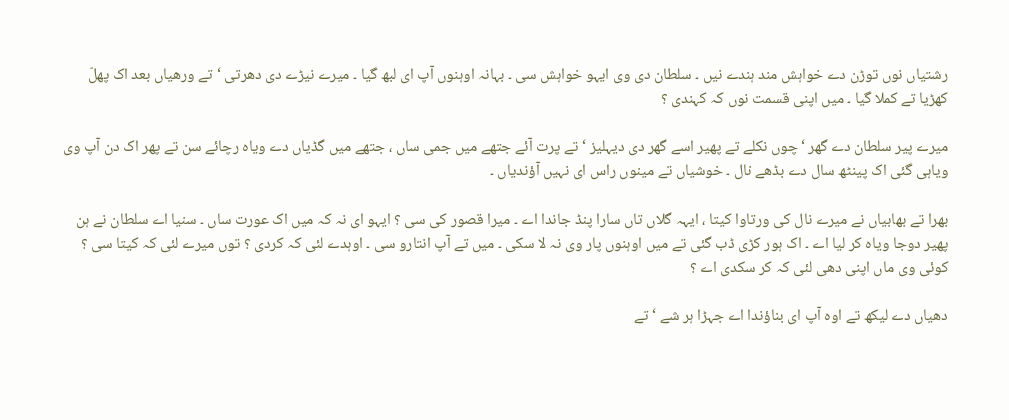رشتیاں نوں توڑن دے خواہش مند ہندے نیں ۔ سلطان دی وی ایہو خواہش سی ۔ بہانہ اوہنوں آپ ای لبھ گیا ۔ میرے نیڑے دی دھرتی ‘تے ورھیاں بعد اک پھلّ کھڑیا تے کملا گیا ۔ میں اپنی قسمت نوں کہ کہندی ؟

میرے پیر سلطان دے گھر ‘چوں نکلے تے پھیر اسے گھر دی دیہلیز ‘تے پرت آئے جتھے میں جمی ساں ، جتھے میں گڈیاں دے ویاہ رچائے سن تے پھر اک دن آپ وی ویاہی گئی اک پینٹھ سال دے بڈھے نال ۔ خوشیاں تے مینوں راس ای نہیں آؤندیاں ۔

بھرا تے بھابیاں نے میرے نال کی ورتاوا کیتا ، ایہہ گلاں تاں سارا پنڈ جاندا اے ۔ میرا قصور کی سی ؟ ایہو ای نہ کہ میں اک عورت ساں ۔ سنیا اے سلطان نے ہن پھیر دوجا ویاہ کر لیا اے ۔ اک ہور کڑی ڈب گئی تے میں اوہنوں پار وی نہ لا سکی ۔ میں تے آپ انتارو سی ۔ اوہدے لئی کہ کردی ؟ توں میرے لئی کہ کیتا سی ؟ کوئی وی ماں اپنی دھی لئی کہ کر سکدی اے ؟

دھیاں دے لیکھ تے اوہ آپ ای بناؤندا اے جہڑا ہر شے ‘تے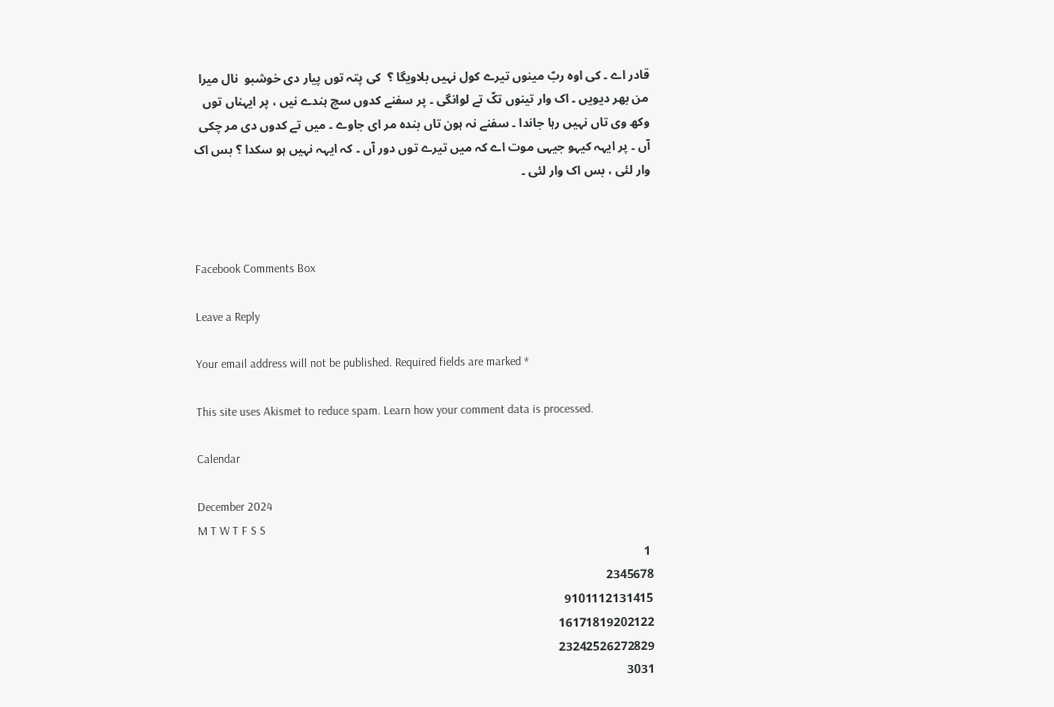قادر اے ۔ کی اوہ ربّ مینوں تیرے کول نہیں بلاویگا ؟  کی پتہ توں پیار دی خوشبو  نال میرا من بھر دیویں ۔ اک وار تینوں تکّ تے لوانگی ۔ پر سفنے کدوں سچ ہندے نیں ، پر ایہناں توں وکھ وی تاں نہیں رہا جاندا ۔ سفنے نہ ہون تاں بندہ مر ای جاوے ۔ میں تے کدوں دی مر چکی آں ۔ پر ایہہ کیہو جیہی موت اے کہ میں تیرے توں دور آں ۔ کہ ایہہ نہیں ہو سکدا ؟ بس اک وار لئی ، بس اک وار لئی ۔



Facebook Comments Box

Leave a Reply

Your email address will not be published. Required fields are marked *

This site uses Akismet to reduce spam. Learn how your comment data is processed.

Calendar

December 2024
M T W T F S S
 1
2345678
9101112131415
16171819202122
23242526272829
3031